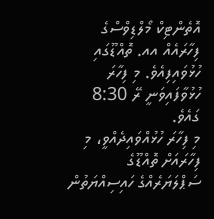އޮތެންޓިކް މޯލްޑިވްސްގެ ފިހާރައެއް އއ. ތޮއްޑޫގައި ހުޅުވައިފިއެވެ. މި ފިހާރަ ހުޅުވާފައިވަނީ ރޭ 8:30 ގައެވެ.
މި ފިހާރަ ހުޅުއްވައިދެއްވީ، މި ފިހާރައަށް ތޮއްޑޫގެ ސަޕްލަޔަރެއްގެ ހައިސިއްޔަތުން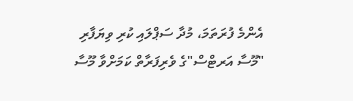އެންމެ ފުރަތަމަ، މުދާ ސަޕްލައި ކުރި ވިޔަފާރި "މޫސާ އަރޓްސް"ގެ ވެރިފަރާތް ކަމަށްވާ މޫސާ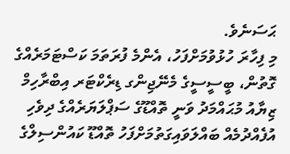ޙަސަނެވެ.
މި ފިހާރަ ހުޅުވުމަށްފަހު، އެންމެ ފުރަތަމަ ކަސްޓަމަރެއްގެ ގޮތުން، ބީސީސީގެ މެނޭޖިންގ ޑިރެކްޓަރ އިބްރާހިމް ޒިޔާއު މުޙައްމަދު ވަނީ ތޮއްޑޫގެ ސަޕްލަޔަރެއްގެ ދިވެހި އުފެއްދުމެއް ބައްލަވައިގަތުމަށްފަހު ތޮއްޑޫ ކައުންސިލްގެ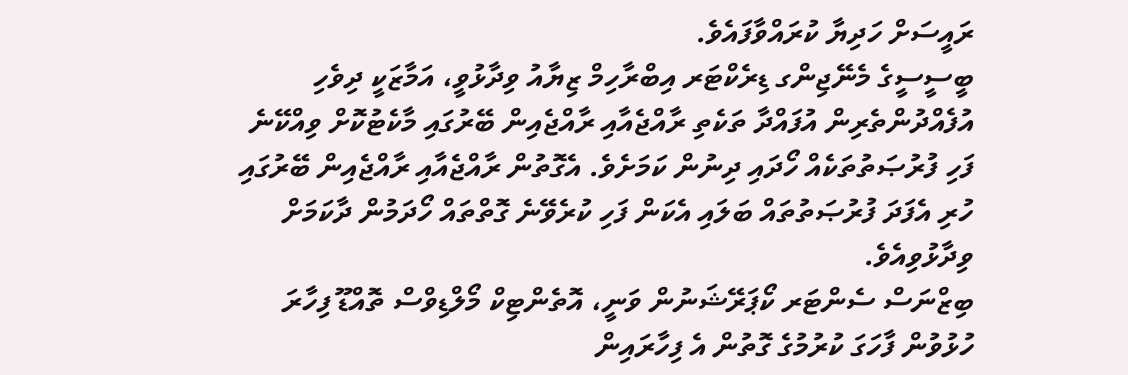ރައީސަށް ހަދިޔާ ކުރައްވާފައެވެ.
ބީސީސީގެ މެނޭޖިންގ ޑިރެކްޓަރ އިބްރާހިމް ޒިޔާއު ވިދާޅުވީ، އަމާޒަކީ ދިވެހި އުފެއްދުންތެރިން އުފައްދާ ތަކެތި ރާއްޖެއާއި ރާއްޖެއިން ބޭރުގައި މާކެޓުކޮށް ވިއްކޭނެ ފަހި ފުރުޞަތުތަކެއް ހޯދައި ދިނުން ކަމަށެވެ. އެގޮތުން ރާއްޖެއާއި ރާއްޖެއިން ބޭރުގައި ހުރި އެފަދަ ފުރުޞަތުތައް ބަލައި އެކަން ފަހި ކުރެވޭނެ ގޮތްތައް ހޯދަމުން ދާކަމަށް ވިދާޅުވިއެވެ.
ބިޒްނަސް ސެންޓަރ ކޯޕަރޭޝަނުން ވަނީ، އޮތެންޓިކް މޯލްޑިވްސް ތޮއްޑޫ ފިހާރަ ހުޅުވުން ފާހަގަ ކުރުމުގެ ގޮތުން އެ ފިހާރައިން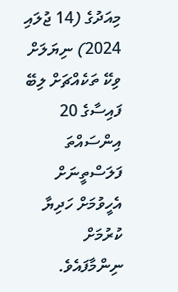މިއަދުގެ (14 ޖުލައި 2024) ނިޔަލަށް ވިކޭ ތަކެއްޗަށް ލިބޭ ފައިސާގެ 20 އިންސައްތަ ފަލަސްތީނަށް އެހީވުމަށް ހަދިޔާ ކުރުމަށް ނިންމާފައެވެ.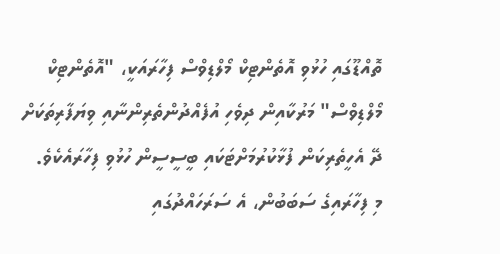ތޮއްޑޫގައި ހުޅުވި އޮތެންޓިކް މޯލްޑިވްސް ފިހާރައަކީ، "އޮތެންޓިކް މޯލްޑިވްސް" މަރުކާއިން ދިވެހި އުފެއްދުންތެރިންނާއި ވިޔަފާރިތަކަށް ދޭ އެހީތެރިކަން ފުޅާކުރުމަށްޓަކައި ބީސީސީން ހުޅުވި ފިހާރައެކެވެ.
މި ފިހާރައިގެ ސަބަބުން، އެ ސަރަހައްދުގައި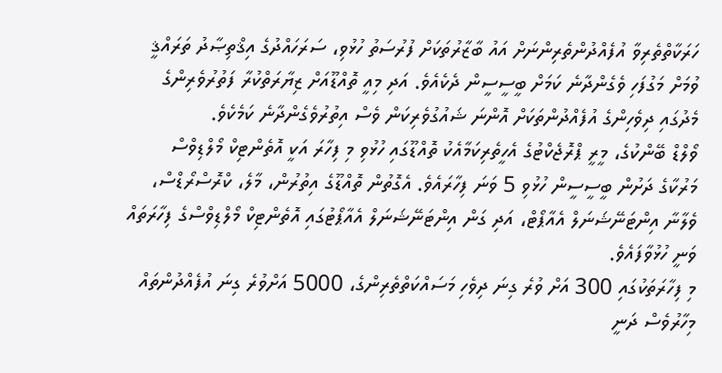ހަރަކާތްތެރިވާ އުފެއްދުންތެރިންނަށް އައު ބާޒާރުތަކަށް ފުރުސަތު ހުޅުވި، ސަރަހައްދުގެ އިޤްތިޞާދު ތަރައްޤީ ވުމަށް މަގުފަހި ވެގެންދާނެ ކަމަށް ބީސީސީން ދެކެއެވެ. އަދި މިއީ ތޮއްޑޫއަށް ޒިޔާރަތްކުރާ ފަތުރުވެރިންގެ މެދުގައި ދިވެހިންގެ އުފެއްދުންތަކަށް އޮންނަ ޝައުގުވެރިކަން ވެސް އިތުރުވެގެންދާނެ ކަމެކެވެ.
ވޯލްޑް ބޭންކުގެ، މީރީ ޕްރޮޖެކްޓުގެ އެހީތެރިކަމާއެކު ތޮއްޑޫގައި ހުޅުވި މި ފިހާރަ އަކީ އޮތެންޓިކް މޯލްޑިވްސް މަރުކާގެ ދަށުން ބީސީސީން ހުޅުވި 5 ވަނަ ފިހާރައެވެ. އެގޮތުން ތޮއްޑޫގެ އިތުރުން، މާލެ، ކްރޮސްރޯޑްސް، ވެލާނާ އިންޓަނޭޝަނަލް އެއާޕޯޓް، އަދި ގަން އިންޓަނޭޝަނަލް އެއާޕޯޓުގައި އޮތެންޓިކް މޯލްޑިވްސްގެ ފިހާރަތައް ވަނީ ހުޅުވާފައެވެ.
މި ފިހާރަތަކުގައި 300 އަށް ވުރެ ގިނަ ދިވެހި މަސައްކަތްތެރިންގެ، 5000 އަށްވުރެ ގިނަ އުފެއްދުންތައް މިހާރުވެސް ދަނީ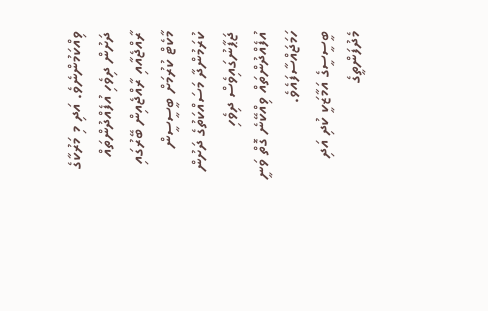ވިއްކަމުންނެވެ. އަދި މި މަރުކާގެ ދަށުން ދިވެހި އުފެއްދުންތައް ރާއްޖެއާއި ރާއްޖެއިން ބޭރުގައި މާކެޓް ކުރުމަށް ބީސީސީން ކުރަމުންދާ މަސައްކަތުގެ ދަށުން ޖަޕާނުގައިވެސް ދިވެހި އުފެއްދުންތައް ވިއްކޭނެ ގޮތް ވަނީ ހަމަޖައްސާފައެވެ.
ބީސީސީގެ އަމާޒަކީ ކުދި އަދި މެދުފަންތީގެ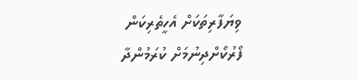ވިޔަފާރިތަކަށް އެހީތެރިކަން ފޯރުކޯށްދިނުމަށް ކުރަމުންދާ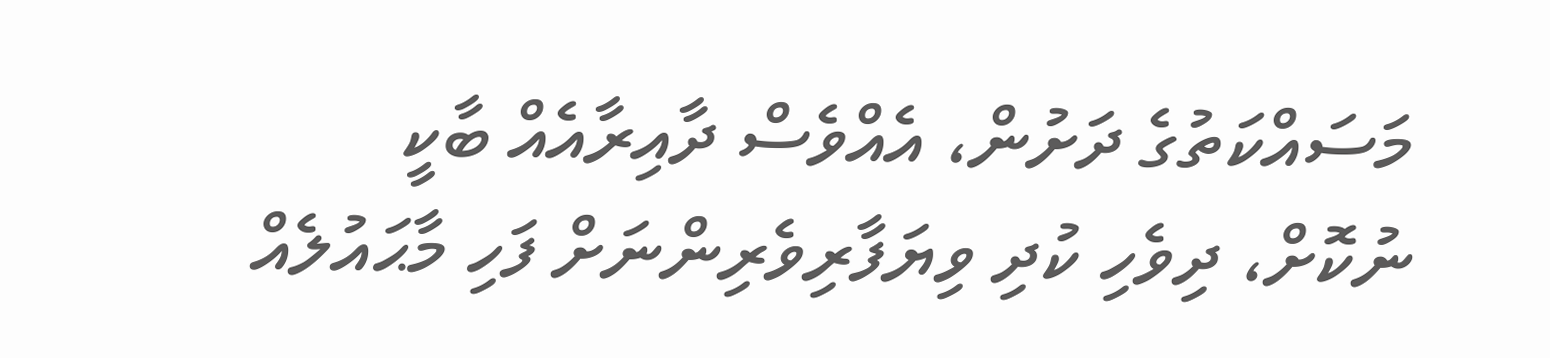މަސައްކަތުގެ ދަށުން، އެއްވެސް ދާއިރާއެއް ބާކީ ނުކޮށް، ދިވެހި ކުދި ވިޔަފާރިވެރިންނަށް ފަހި މާޙައުލެއް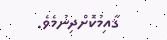ޤާއިމުކޮށްދިނުމެވެ.